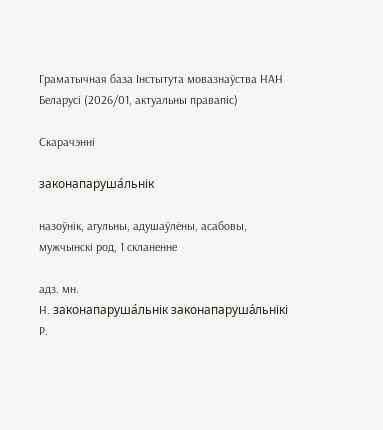Граматычная база Інстытута мовазнаўства НАН Беларусі (2026/01, актуальны правапіс)

Скарачэнні

законапаруша́льнік

назоўнік, агульны, адушаўлёны, асабовы, мужчынскі род, 1 скланенне

адз. мн.
Н. законапаруша́льнік законапаруша́льнікі
Р.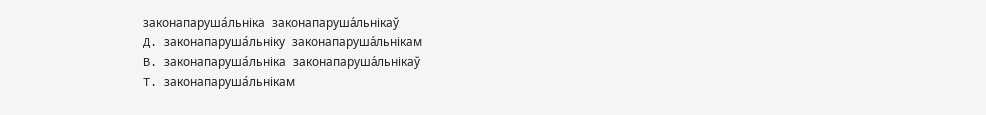законапаруша́льніка законапаруша́льнікаў
Д. законапаруша́льніку законапаруша́льнікам
В. законапаруша́льніка законапаруша́льнікаў
Т. законапаруша́льнікам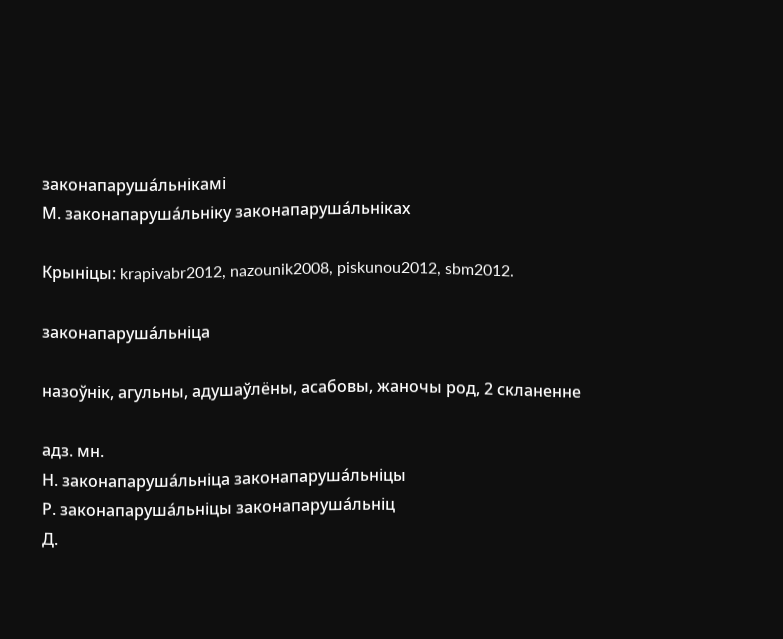законапаруша́льнікамі
М. законапаруша́льніку законапаруша́льніках

Крыніцы: krapivabr2012, nazounik2008, piskunou2012, sbm2012.

законапаруша́льніца

назоўнік, агульны, адушаўлёны, асабовы, жаночы род, 2 скланенне

адз. мн.
Н. законапаруша́льніца законапаруша́льніцы
Р. законапаруша́льніцы законапаруша́льніц
Д.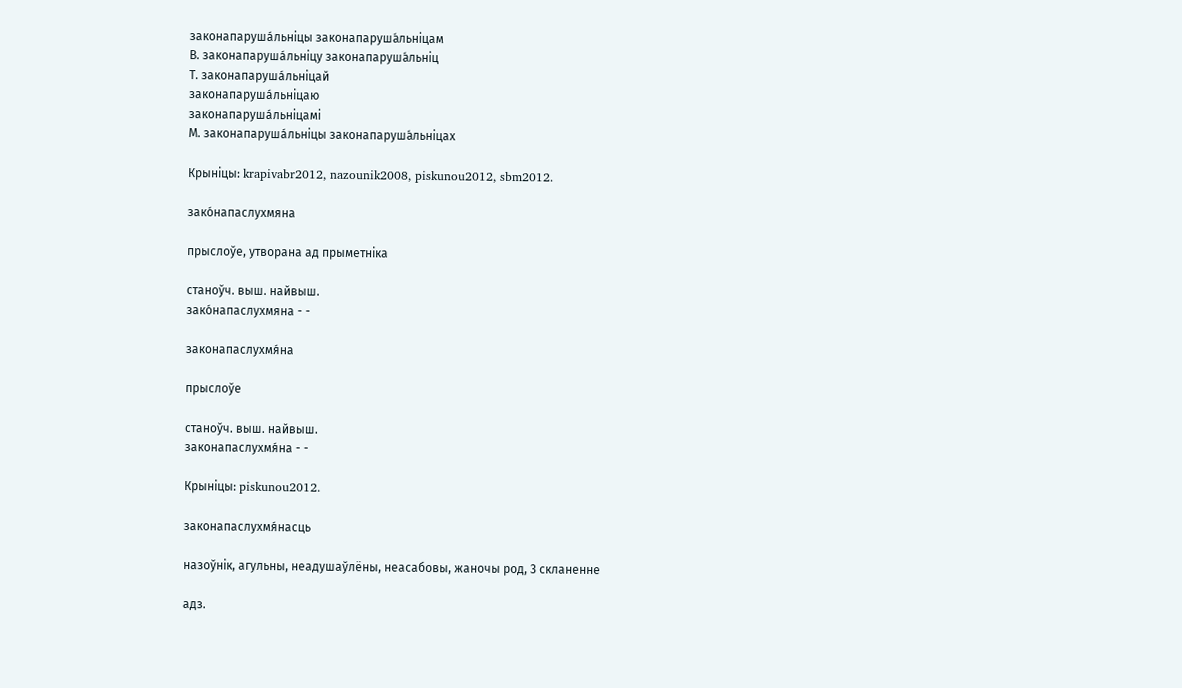законапаруша́льніцы законапаруша́льніцам
В. законапаруша́льніцу законапаруша́льніц
Т. законапаруша́льніцай
законапаруша́льніцаю
законапаруша́льніцамі
М. законапаруша́льніцы законапаруша́льніцах

Крыніцы: krapivabr2012, nazounik2008, piskunou2012, sbm2012.

зако́напаслухмяна

прыслоўе, утворана ад прыметніка

станоўч. выш. найвыш.
зако́напаслухмяна - -

законапаслухмя́на

прыслоўе

станоўч. выш. найвыш.
законапаслухмя́на - -

Крыніцы: piskunou2012.

законапаслухмя́насць

назоўнік, агульны, неадушаўлёны, неасабовы, жаночы род, 3 скланенне

адз.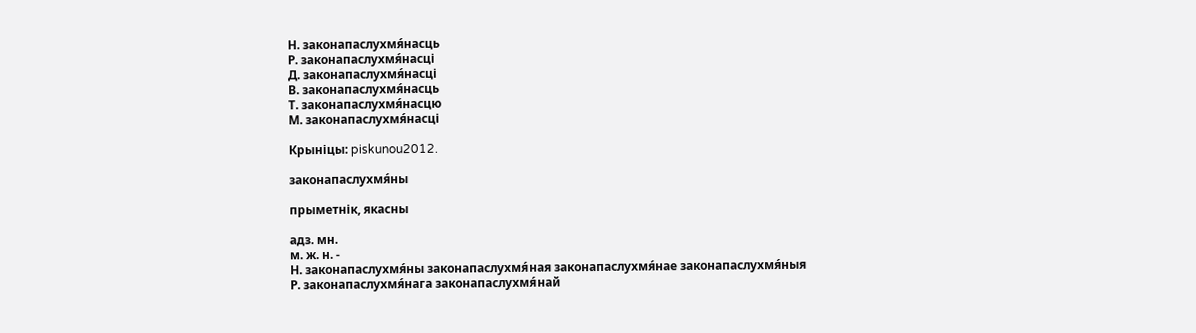Н. законапаслухмя́насць
Р. законапаслухмя́насці
Д. законапаслухмя́насці
В. законапаслухмя́насць
Т. законапаслухмя́насцю
М. законапаслухмя́насці

Крыніцы: piskunou2012.

законапаслухмя́ны

прыметнік, якасны

адз. мн.
м. ж. н. -
Н. законапаслухмя́ны законапаслухмя́ная законапаслухмя́нае законапаслухмя́ныя
Р. законапаслухмя́нага законапаслухмя́най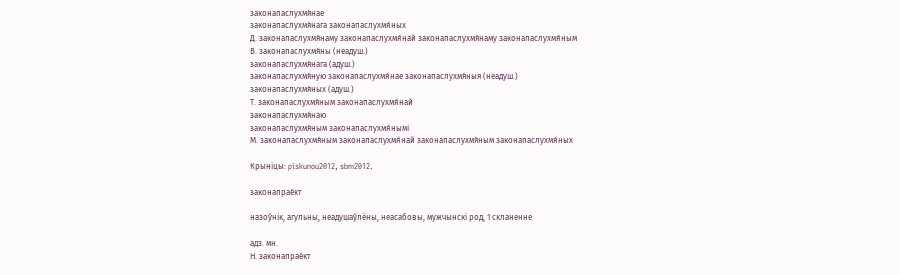законапаслухмя́нае
законапаслухмя́нага законапаслухмя́ных
Д. законапаслухмя́наму законапаслухмя́най законапаслухмя́наму законапаслухмя́ным
В. законапаслухмя́ны (неадуш.)
законапаслухмя́нага (адуш.)
законапаслухмя́ную законапаслухмя́нае законапаслухмя́ныя (неадуш.)
законапаслухмя́ных (адуш.)
Т. законапаслухмя́ным законапаслухмя́най
законапаслухмя́наю
законапаслухмя́ным законапаслухмя́нымі
М. законапаслухмя́ным законапаслухмя́най законапаслухмя́ным законапаслухмя́ных

Крыніцы: piskunou2012, sbm2012.

законапрае́кт

назоўнік, агульны, неадушаўлёны, неасабовы, мужчынскі род, 1 скланенне

адз. мн.
Н. законапрае́кт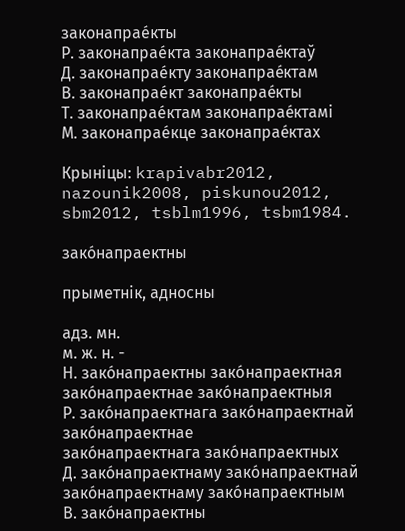законапрае́кты
Р. законапрае́кта законапрае́ктаў
Д. законапрае́кту законапрае́ктам
В. законапрае́кт законапрае́кты
Т. законапрае́ктам законапрае́ктамі
М. законапрае́кце законапрае́ктах

Крыніцы: krapivabr2012, nazounik2008, piskunou2012, sbm2012, tsblm1996, tsbm1984.

зако́напраектны

прыметнік, адносны

адз. мн.
м. ж. н. -
Н. зако́напраектны зако́напраектная зако́напраектнае зако́напраектныя
Р. зако́напраектнага зако́напраектнай
зако́напраектнае
зако́напраектнага зако́напраектных
Д. зако́напраектнаму зако́напраектнай зако́напраектнаму зако́напраектным
В. зако́напраектны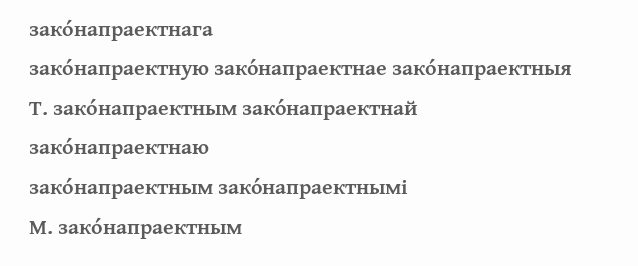зако́напраектнага
зако́напраектную зако́напраектнае зако́напраектныя
Т. зако́напраектным зако́напраектнай
зако́напраектнаю
зако́напраектным зако́напраектнымі
М. зако́напраектным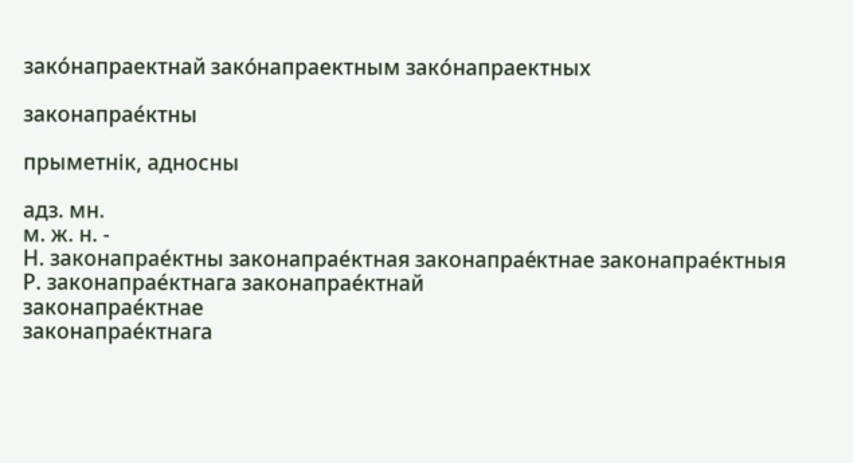зако́напраектнай зако́напраектным зако́напраектных

законапрае́ктны

прыметнік, адносны

адз. мн.
м. ж. н. -
Н. законапрае́ктны законапрае́ктная законапрае́ктнае законапрае́ктныя
Р. законапрае́ктнага законапрае́ктнай
законапрае́ктнае
законапрае́ктнага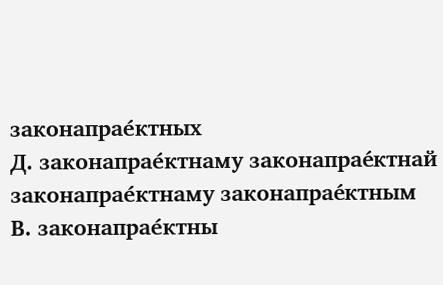законапрае́ктных
Д. законапрае́ктнаму законапрае́ктнай законапрае́ктнаму законапрае́ктным
В. законапрае́ктны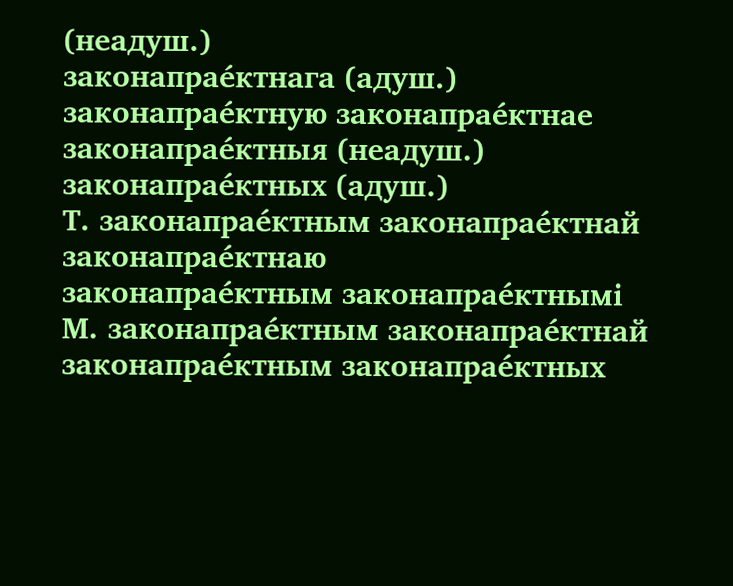(неадуш.)
законапрае́ктнага (адуш.)
законапрае́ктную законапрае́ктнае законапрае́ктныя (неадуш.)
законапрае́ктных (адуш.)
Т. законапрае́ктным законапрае́ктнай
законапрае́ктнаю
законапрае́ктным законапрае́ктнымі
М. законапрае́ктным законапрае́ктнай законапрае́ктным законапрае́ктных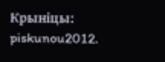Крыніцы: piskunou2012.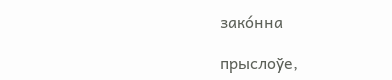зако́нна

прыслоўе,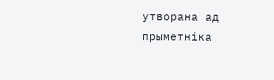утворана ад прыметніка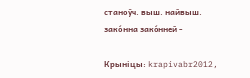станоўч. выш. найвыш.
зако́нна зако́нней -

Крыніцы: krapivabr2012,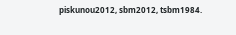piskunou2012, sbm2012, tsbm1984.